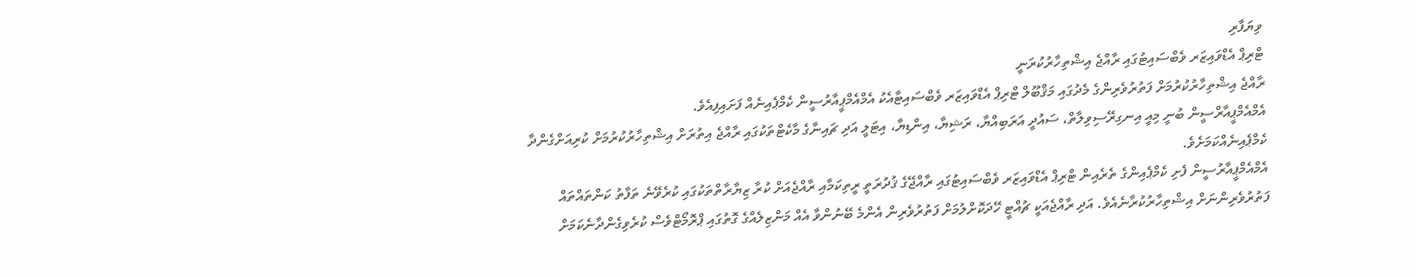ވިޔަފާރި
ޓްރިޕް އެޑްވައިޒަރ ވެބްސައިޓުގައި ރާއްޖެ އިޝްތިހާރުކުރަނީ
ރާއްޖެ އިޝްތިހާރުކުރުމަށް ފަތުރުވެރިންގެ މެދުގައި މަޤްބޫލް ޓްރިޕް އެޑްވައިޒަރ ވެބްސައިޓާއެކު އެމްއެމްޕީއާރުސީން ކެމްޕެއިނެއް ފަށައިފިއެވެ.
އެމްއެމްޕީއާރްސީން ބުނީ މިއީ އިނގިރޭސިވިލާތް، ސައުދީ އަރަބިއްޔާ، ރަޝިޔާ، އިންޑިޔާ، އިޓަލީ އަދި ޗައިނާގެ މާކެޓްތަކުގައި ރާއްޖެ އިތުރަށް އިޝްތިހާރުކުރުމަށް ކުރިއަށްގެންދާ ކެމްޕެއިނެއްކަމަށެވެ.
އެމްއެމްޕީއާރުސީން ފެށި ކެމްޕެއިންގެ ތެރެއިން ޓްރިޕް އެޑްވައިޒަރ ވެބްސައިޓުގައި ރާއްޖޭގެ ޤުދުރަތީ ރީތިކަމާއި ރާއްޖެއަށް ކުރާ ޒިޔާރާތްތަކުގައި ކުރެވޭނެ ތަފާތު ކަންތައްތައް ފަތުރުވެރިންނަށް އިޝްތިހާރުކުރާނެއެވެ. އަދި ރާއްޖެއަކީ ޗުއްޓީ ހޭދަކޮށްލުމަށް ފަތުރުވެރިން އެންމެ ބޭނުންވާ އެއް މަންޒިލެއްގެ ގޮތުގައި ޕްރޮމޯޓްވެސް ކުރެވިގެންދާނެކަމަށް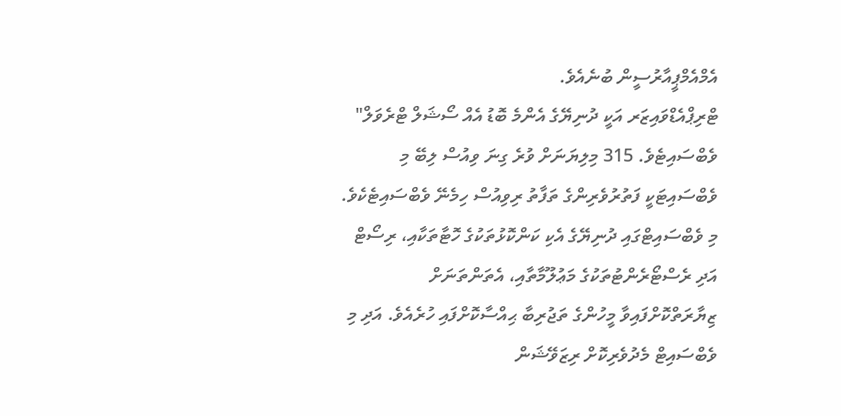އެމްއެމްޕީއާރުސީން ބުނެއެވެ.
ޓްރިޕްއެޑްވައިޒަރ އަކީ ދުނިޔޭގެ އެންމެ ބޮޑު އެއް ސޯޝަލް ޓްރެވަލް" ވެބްސައިޓެވެ. 315 މިލިޔަނަށް ވުރެ ގިނަ ވިއުސް ލިބޭ މި ވެބްސައިޓަކީ ފަތުރުވެރިންގެ ތަފާތު ރިވިއުސް ހިމެނޭ ވެބްސައިޓެކެވެ. މި ވެބްސައިޓްގައި ދުނިޔޭގެ އެކި ކަންކޮޅުތަކުގެ ހޮޓާތަކާއި، ރިސޯޓް އަދި ރެސްޓޯރެންޓުތަކުގެ މަޢުލޫމާތާއި، އެތަންތަނަށް ޒިޔާރަތްކޮށްފައިވާ މީހުންގެ ތަޖުރިބާ ޙިއްސާކޮށްފައި ހުރެއެވެ. އަދި މި ވެބްސައިޓް މެދުވެރިކޮށް ރިޒަވޭޝަން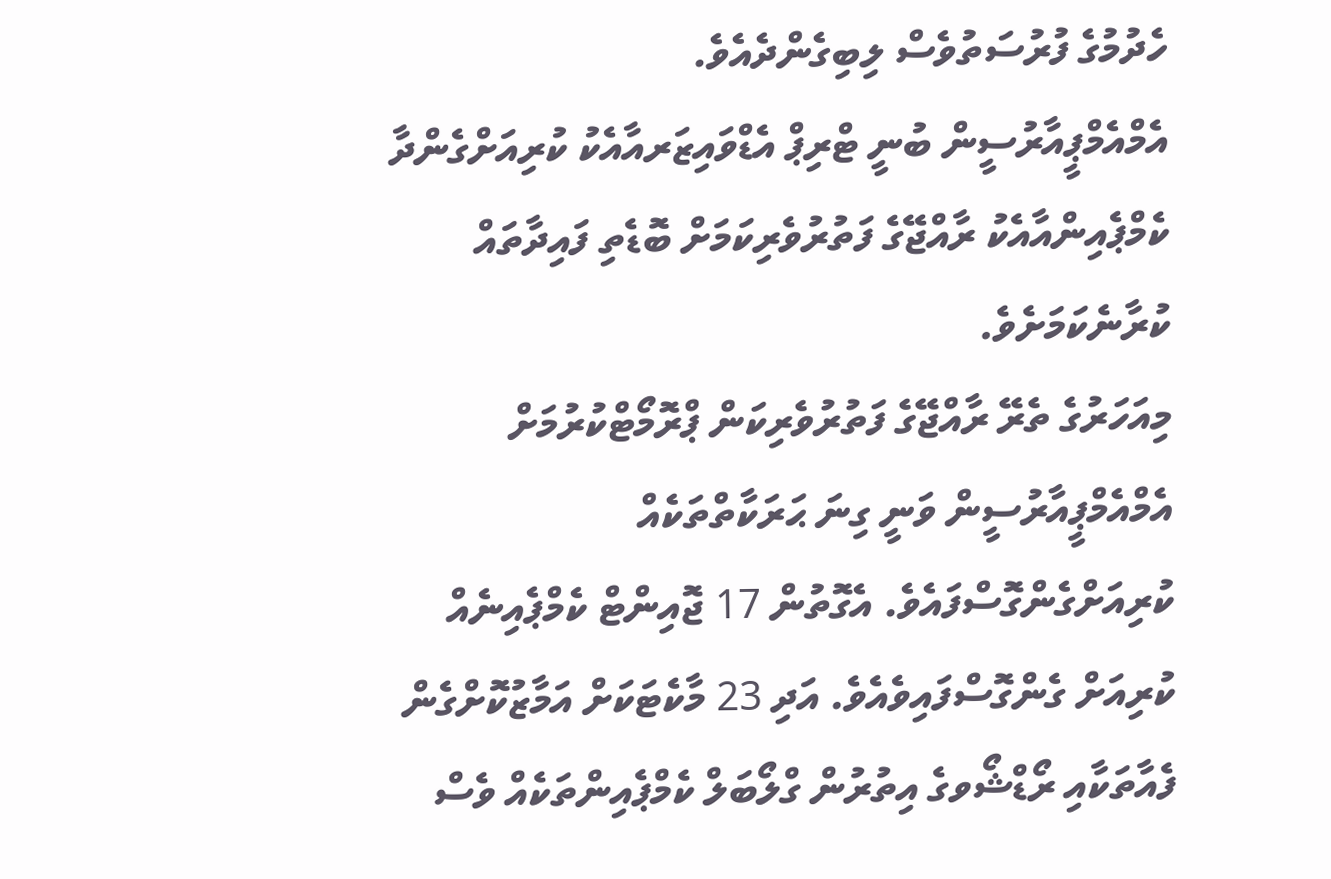ހެދުމުގެ ފުރުސަތުވެސް ލިބިގެންދެއެވެ.
އެމްއެމްޕީއާރުސީން ބުނީ ޓްރިޕް އެޑްވައިޒަރއާއެކު ކުރިއަށްގެންދާ ކެމްޕެއިންއާއެކު ރާއްޖޭގެ ފަތުރުވެރިކަމަށް ބޮޑެތި ފައިދާތައް ކުރާނެކަމަށެވެ.
މިއަހަރުގެ ތެރޭ ރާއްޖޭގެ ފަތުރުވެރިކަން ޕްރޮމޯޓްކުރުމަށް އެމްއެމްޕީއާރުސީން ވަނީ ގިނަ ޙަރަކާތްތަކެއް ކުރިއަށްގެންގޮސްފައެވެ. އެގޮތުން 17 ޖޮއިންޓް ކެމްޕެއިނެއް ކުރިއަށް ގެންގޮސްފައިވެއެވެ. އަދި 23 މާކެޓަކަށް އަމާޒުކޮށްގެން ފެއާތަކާއި ރޯޑްޝޯވގެ އިތުރުން ގްލޯބަލް ކެމްޕެއިންތަކެއް ވެސް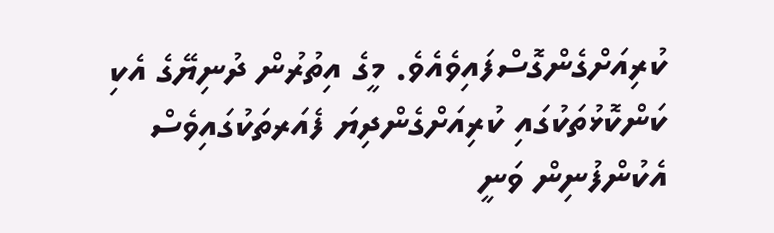ކުރިއަށްގެންގޮސްފައިވެއެވެ. މީގެ އިތުރުން ދުނިޔޭގެ އެކި ކަންކޮޅުތަކުގައި ކުރިއަށްގެންދިޔަ ފެއަރތަކުގައިވެސް އެކުންފުނިން ވަނީ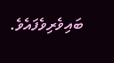ބައިވެރިވެފައެވެ.